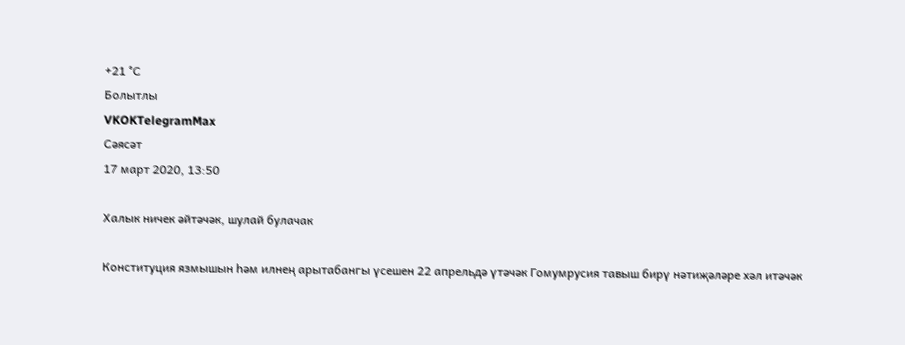+21 °С
Болытлы
VKOKTelegramMax
Сәясәт
17 март 2020, 13:50

Халык ничек әйтәчәк, шулай булачак

Конституция язмышын һәм илнең арытабангы үсешен 22 апрельдә үтәчәк Гомумрусия тавыш бирү нәтиҗәләре хәл итәчәк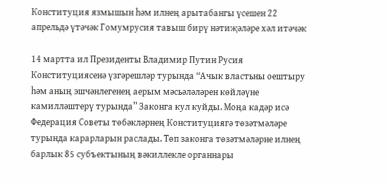Конституция язмышын һәм илнең арытабангы үсешен 22 апрельдә үтәчәк Гомумрусия тавыш бирү нәтиҗәләре хәл итәчәк

14 мартта ил Президенты Владимир Путин Русия Конституциясенә үзгәрешләр турында “Ачык властьны оештыру һәм аның эшчәнлегенең аерым мәсьәләләрен көйләүне камилләштерү турында” Законга кул куйды. Моңа кадәр исә Федерация Советы төбәкләрнең Конституциягә төзәтмәләре турында карарларын раслады. Төп законга төзәтмәләрне илнең барлык 85 субъектының вәкиллекле органнары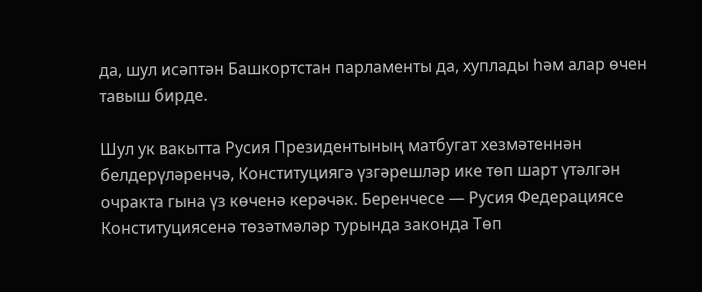да, шул исәптән Башкортстан парламенты да, хуплады һәм алар өчен тавыш бирде.

Шул ук вакытта Русия Президентының матбугат хезмәтеннән белдерүләренчә, Конституциягә үзгәрешләр ике төп шарт үтәлгән очракта гына үз көченә керәчәк. Беренчесе — Русия Федерациясе Конституциясенә төзәтмәләр турында законда Төп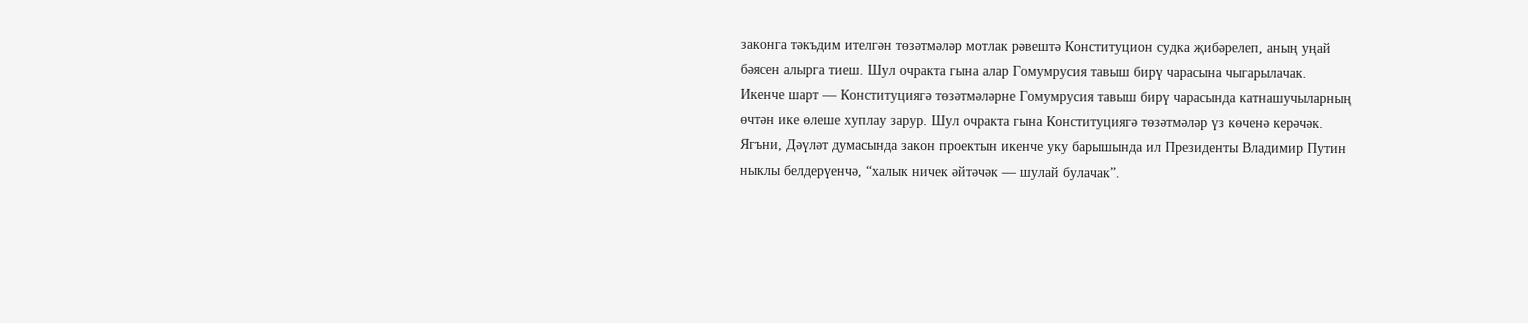законга тәкъдим ителгән төзәтмәләр мотлак рәвештә Конституцион судка җибәрелеп, аның уңай бәясен алырга тиеш. Шул очракта гына алар Гомумрусия тавыш бирү чарасына чыгарылачак. Икенче шарт — Конституциягә төзәтмәләрне Гомумрусия тавыш бирү чарасында катнашучыларның өчтән ике өлеше хуплау зарур. Шул очракта гына Конституциягә төзәтмәләр үз көченә керәчәк. Ягъни, Дәүләт думасында закон проектын икенче уку барышында ил Президенты Владимир Путин ныклы белдерүенчә, “халык ничек әйтәчәк — шулай булачак”.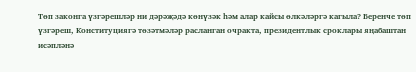Төп законга үзгәрешләр ни дәрәҗәдә көнүзәк һәм алар кайсы өлкәләргә кагыла? Беренче төп үзгәреш, Конституциягә төзәтмәләр расланган очракта, президентлык сроклары яңабаштан исәпләнә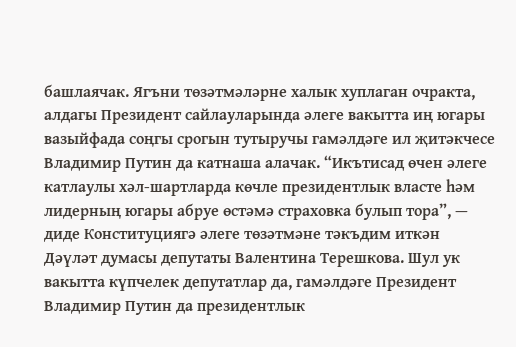башлаячак. Ягъни төзәтмәләрне халык хуплаган очракта, алдагы Президент сайлауларында әлеге вакытта иң югары вазыйфада соңгы срогын тутыручы гамәлдәге ил җитәкчесе Владимир Путин да катнаша алачак. “Икътисад өчен әлеге катлаулы хәл-шартларда көчле президентлык власте һәм лидерның югары абруе өстәмә страховка булып тора”, — диде Конституциягә әлеге төзәтмәне тәкъдим иткән Дәүләт думасы депутаты Валентина Терешкова. Шул ук вакытта күпчелек депутатлар да, гамәлдәге Президент Владимир Путин да президентлык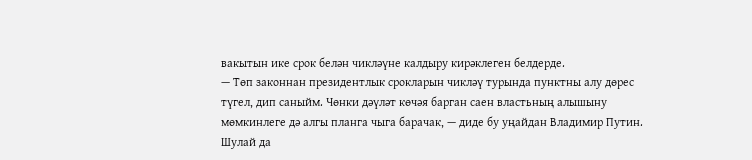вакытын ике срок белән чикләүне калдыру кирәклеген белдерде.
— Төп законнан президентлык срокларын чикләү турында пунктны алу дөрес түгел, дип саныйм. Чөнки дәүләт көчәя барган саен властьның алышыну мөмкинлеге дә алгы планга чыга барачак, — диде бу уңайдан Владимир Путин.
Шулай да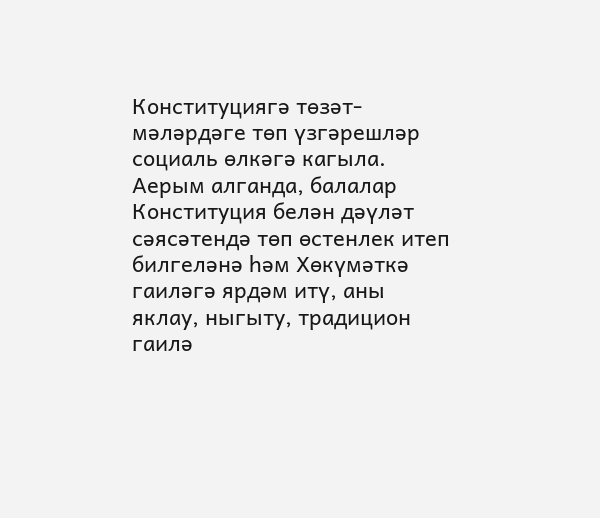Конституциягә төзәт-мәләрдәге төп үзгәрешләр социаль өлкәгә кагыла. Аерым алганда, балалар Конституция белән дәүләт сәясәтендә төп өстенлек итеп билгеләнә һәм Хөкүмәткә гаиләгә ярдәм итү, аны яклау, ныгыту, традицион гаилә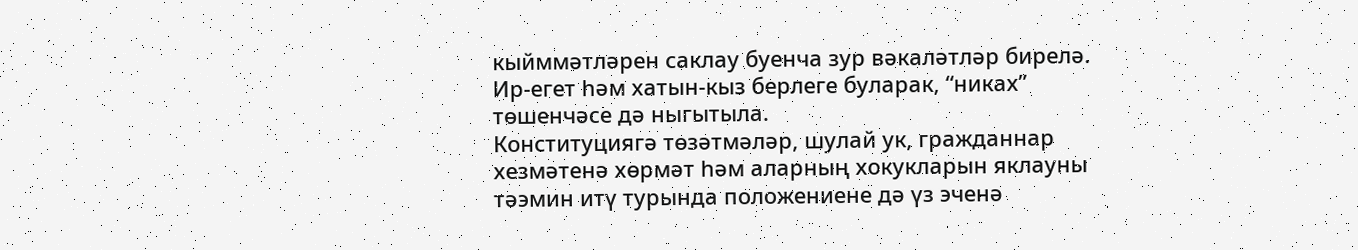кыйммәтләрен саклау буенча зур вәкаләтләр бирелә. Ир-егет һәм хатын-кыз берлеге буларак, “никах” төшенчәсе дә ныгытыла.
Конституциягә төзәтмәләр, шулай ук, гражданнар хезмәтенә хөрмәт һәм аларның хокукларын яклауны тәэмин итү турында положениене дә үз эченә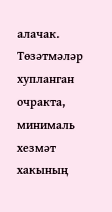алачак. Төзәтмәләр хупланган очракта, минималь хезмәт хакының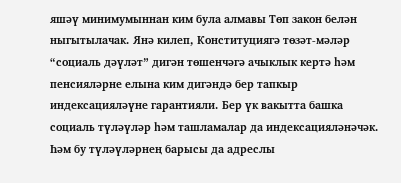яшәү минимумыннан ким була алмавы Төп закон белән ныгытылачак. Янә килеп, Конституциягә төзәт-мәләр “социаль дәүләт” дигән төшенчәгә ачыклык кертә һәм пенсияләрне елына ким дигәндә бер тапкыр индексацияләүне гарантияли. Бер үк вакытта башка социаль түләүләр һәм ташламалар да индексацияләнәчәк. Һәм бу түләүләрнең барысы да адреслы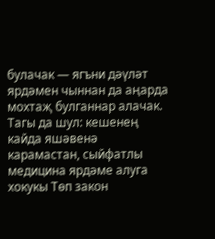булачак — ягъни дәүләт ярдәмен чыннан да аңарда мохтаҗ булганнар алачак.
Тагы да шул: кешенең кайда яшәвенә карамастан, сыйфатлы медицина ярдәме алуга хокукы Төп закон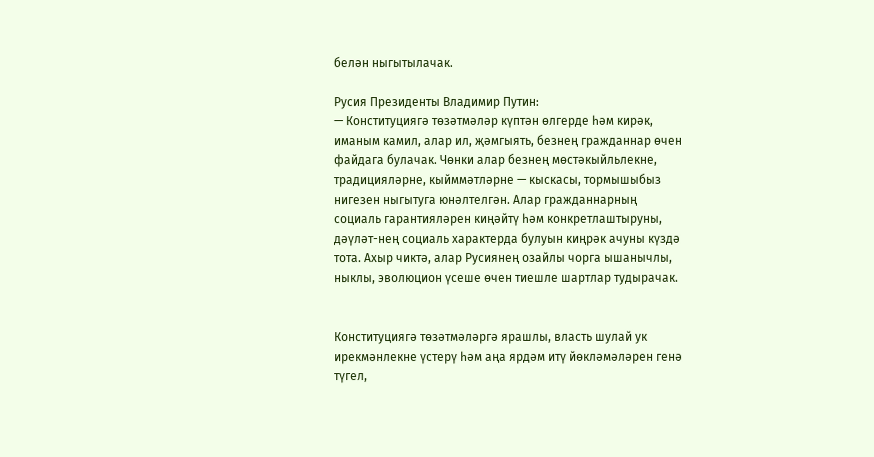белән ныгытылачак.

Русия Президенты Владимир Путин:
— Конституциягә төзәтмәләр күптән өлгерде һәм кирәк, иманым камил, алар ил, җәмгыять, безнең гражданнар өчен файдага булачак. Чөнки алар безнең мөстәкыйльлекне, традицияләрне, кыйммәтләрне — кыскасы, тормышыбыз нигезен ныгытуга юнәлтелгән. Алар гражданнарның социаль гарантияләрен киңәйтү һәм конкретлаштыруны, дәүләт-нең социаль характерда булуын киңрәк ачуны күздә тота. Ахыр чиктә, алар Русиянең озайлы чорга ышанычлы, ныклы, эволюцион үсеше өчен тиешле шартлар тудырачак.


Конституциягә төзәтмәләргә ярашлы, власть шулай ук ирекмәнлекне үстерү һәм аңа ярдәм итү йөкләмәләрен генә түгел,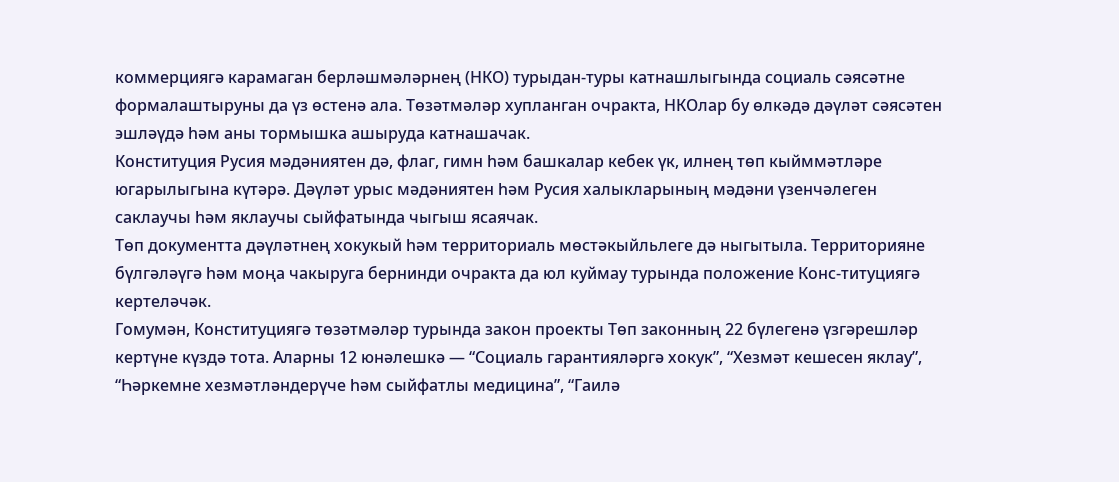коммерциягә карамаган берләшмәләрнең (НКО) турыдан-туры катнашлыгында социаль сәясәтне формалаштыруны да үз өстенә ала. Төзәтмәләр хупланган очракта, НКОлар бу өлкәдә дәүләт сәясәтен эшләүдә һәм аны тормышка ашыруда катнашачак.
Конституция Русия мәдәниятен дә, флаг, гимн һәм башкалар кебек үк, илнең төп кыйммәтләре югарылыгына күтәрә. Дәүләт урыс мәдәниятен һәм Русия халыкларының мәдәни үзенчәлеген саклаучы һәм яклаучы сыйфатында чыгыш ясаячак.
Төп документта дәүләтнең хокукый һәм территориаль мөстәкыйльлеге дә ныгытыла. Территорияне бүлгәләүгә һәм моңа чакыруга бернинди очракта да юл куймау турында положение Конс-титуциягә кертеләчәк.
Гомумән, Конституциягә төзәтмәләр турында закон проекты Төп законның 22 бүлегенә үзгәрешләр кертүне күздә тота. Аларны 12 юнәлешкә — “Социаль гарантияләргә хокук”, “Хезмәт кешесен яклау”, “Һәркемне хезмәтләндерүче һәм сыйфатлы медицина”, “Гаилә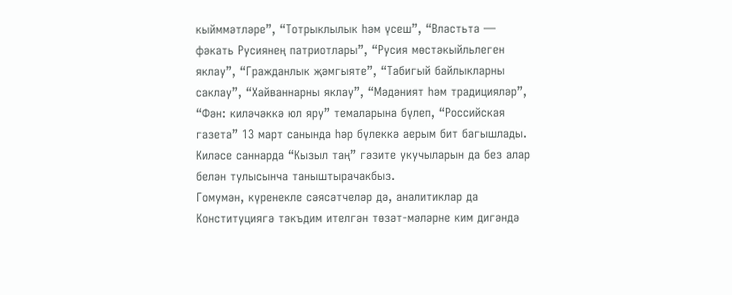кыйммәтләре”, “Тотрыклылык һәм үсеш”, “Властьта — фәкать Русиянең патриотлары”, “Русия мөстәкыйльлеген яклау”, “Гражданлык җәмгыяте”, “Табигый байлыкларны саклау”, “Хайваннарны яклау”, “Мәдәният һәм традицияләр”, “Фән: киләчәккә юл яру” темаларына бүлеп, “Российская газета” 13 март санында һәр бүлеккә аерым бит багышлады. Киләсе саннарда “Кызыл таң” гәзите укучыларын да без алар белән тулысынча таныштырачакбыз.
Гомумән, күренекле сәясәтчеләр дә, аналитиклар да Конституциягә тәкъдим ителгән төзәт-мәләрне ким дигәндә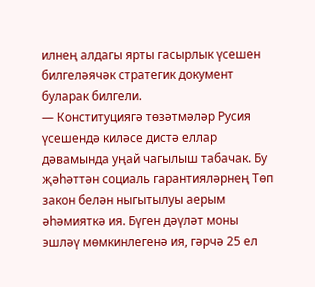илнең алдагы ярты гасырлык үсешен билгеләячәк стратегик документ буларак билгели.
— Конституциягә төзәтмәләр Русия үсешендә киләсе дистә еллар дәвамында уңай чагылыш табачак. Бу җәһәттән социаль гарантияләрнең Төп закон белән ныгытылуы аерым әһәмияткә ия. Бүген дәүләт моны эшләү мөмкинлегенә ия, гәрчә 25 ел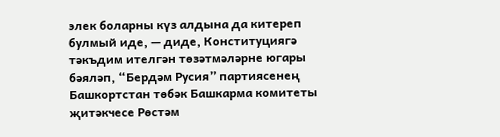элек боларны күз алдына да китереп булмый иде, — диде, Конституциягә тәкъдим ителгән төзәтмәләрне югары бәяләп, “Бердәм Русия” партиясенең Башкортстан төбәк Башкарма комитеты җитәкчесе Рөстәм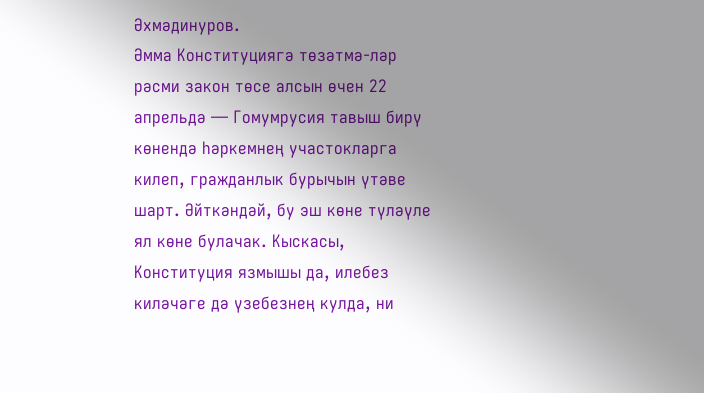Әхмәдинуров.
Әмма Конституциягә төзәтмә-ләр рәсми закон төсе алсын өчен 22 апрельдә — Гомумрусия тавыш бирү көнендә һәркемнең участокларга килеп, гражданлык бурычын үтәве шарт. Әйткәндәй, бу эш көне түләүле ял көне булачак. Кыскасы, Конституция язмышы да, илебез киләчәге дә үзебезнең кулда, ни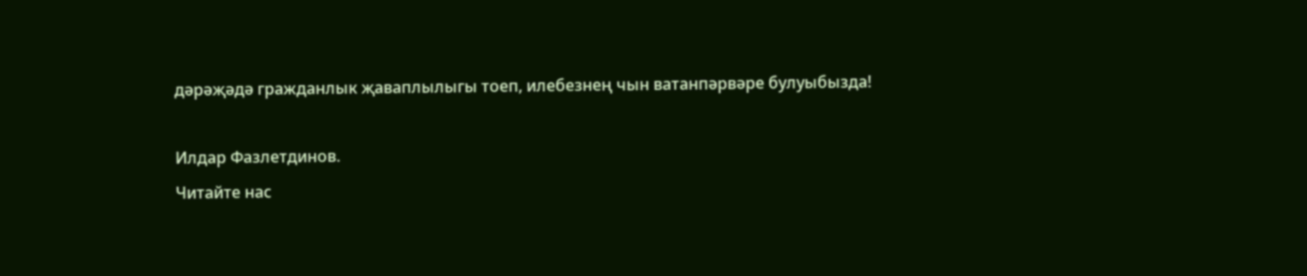дәрәҗәдә гражданлык җаваплылыгы тоеп, илебезнең чын ватанпәрвәре булуыбызда!

Илдар Фазлетдинов.
Читайте нас